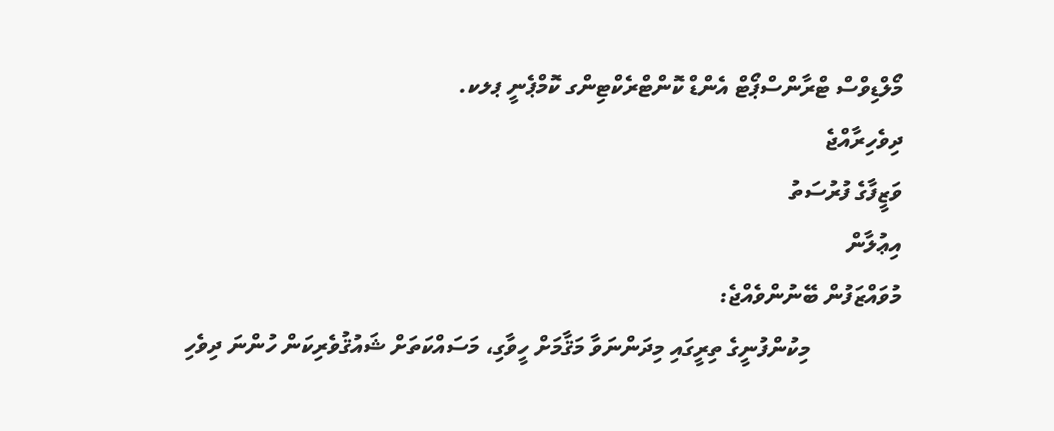މޯލްޑިވްސް ޓްރާންސްޕޯޓް އެންޑް ކޮންޓްރެކްޓިންގ ކޮމްޕެނީ ޕލކ.
ދިވެހިރާއްޖެ
ވަޒީފާގެ ފުރުސަތު
އިޢުލާން
މުވައްޒަފުން ބޭނުންވެއްޖެ:
                މިކުންފުނީގެ ތިރީގައި މިދަންނަވާ މަޤާމަށް ހީވާގި، މަސައްކަތަށް ޝައުޤުވެރިކަން ހުންނަ ދިވެހި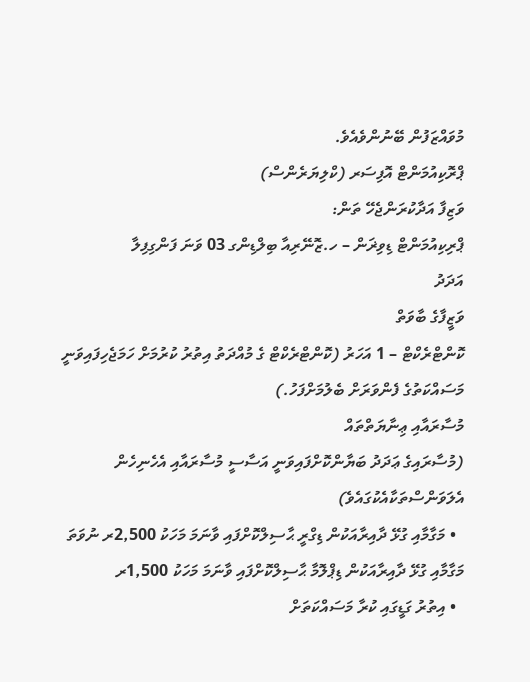މުވައްޒަފުން ބޭނުންވެއެވެ.
ޕްރޮކިއުމަންޓް އޮފިސަރ (ކްލިޔަރެންސް)
ވަޒިފާ އަދާކުރަންޖެހޭ ތަން:
ޕްރިކިއުމަންޓް ޑިވިޜަން – ހ.ޒޮނޭރިއާ ބިލްޑިންގ 03 ވަނަ ފަންގިފިލާ
އަދަދު
ވަޒީފާގެ ބާވަތް
ކޮންޓްރެކްޓް – 1 އަހަރު (ކޮންޓްރެކްޓް ގެ މުއްދަތު އިތުރު ކުރުމަށް ހަމަޖެހިފައިވަނީ މަސައްކަތުގެ ފެންވަރަށް ބެލުމަށްފަހު.)
މުސާރައާއި ޢިނާޔަތްތައް
(މުސާރައިގެ ޢަދަދު ބަޔާންކޮށްފައިވަނީ އަސާސީ މުސާރައާއި އެހެނިހެން އެލަވަންސްތަކާއެކުގައެވެ)
  • މަގާމާއި ގުޅޭ ދާއިރާއަކުން ޑިގްރީ ޙާސިލްކޮށްފައި ވާނަމަ މަހަކު 2,500ރ ނުވަތަ މަގާމާއި ގުޅޭ ދާއިރާއަކުން ޑިޕްލޮމާ ޙާސިލްކޮށްފައި ވާނަމަ މަހަކު 1,500ރ
  • އިތުރު ގަޑީގައި ކުރާ މަސައްކަތަށް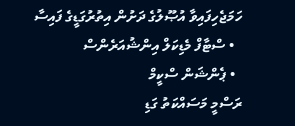ހަމަޖެހިފައިވާ އުޞޫލުގެ ދަށުން އިތުރުގަޑީގެ ފައިސާ
  • ސްޓާފް މެޑިކަލް އިންޝުއަރެންސް
  • ޕެންޝަން ސްކީމް
ރަސްމީ މަސައްކަތު ގަޑި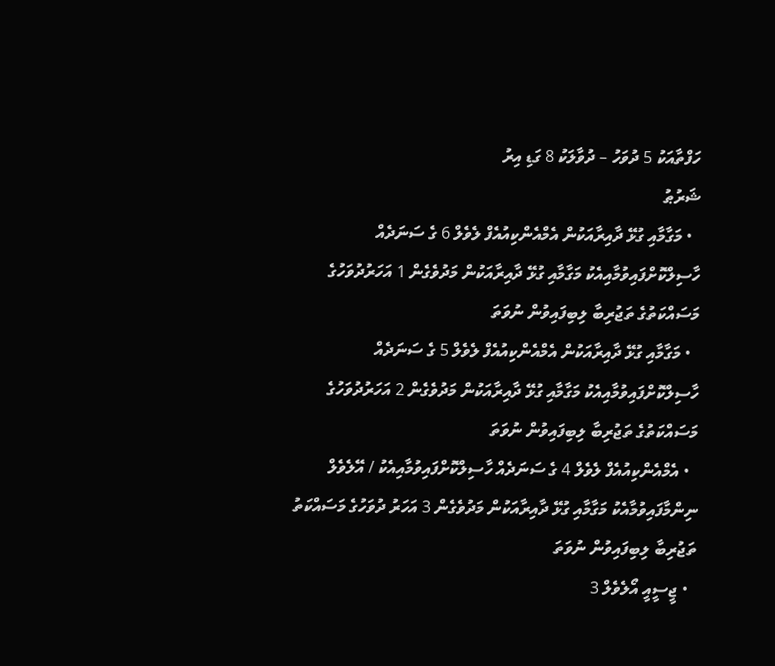ހަފްތާއަކު 5 ދުވަހު – ދުވާލަކު 8 ގަޑި އިރު
ޝަރުޠު
  • މަގާމާއި ގުޅޭ ދާއިރާއަކުން އެމްއެންކިއުއެފް ލެވެލް 6 ގެ ސަނަދެއް ހާސިލްކޮށްފައިވުމާއިއެކު މަގާމާއި ގުޅޭ ދާއިރާއަކުން މަދުވެގެން 1 އަހަރުދުވަހުގެ މަސައްކަތުގެ ތަޖުރިބާ ލިބިފައިވުން ނުވަތަ
  • މަގާމާއި ގުޅޭ ދާއިރާއަކުން އެމްއެންކިއުއެފް ލެވެލް 5 ގެ ސަނަދެއް ހާސިލްކޮށްފައިވުމާއިއެކު މަގާމާއި ގުޅޭ ދާއިރާއަކުން މަދުވެގެން 2 އަހަރުދުވަހުގެ މަސައްކަތުގެ ތަޖުރިބާ ލިބިފައިވުން ނުވަތަ
  • އެމްއެންކިއުއެފް ލެވެލް 4 ގެ ސަނަދެއް ހާސިލްކޮށްފައިވުމާއިއެކު / އޭލެވެލް ނިންމާފައިވުމާއެކު މަގާމާއި ގުޅޭ ދާއިރާއަކުން މަދުވެގެން 3 އަހަރު ދުވަހުގެ މަސައްކަތު ތަޖުރިބާ ލިބިފައިވުން ނުވަތަ
  • ޖީސީއީ އޯލެވެލް 3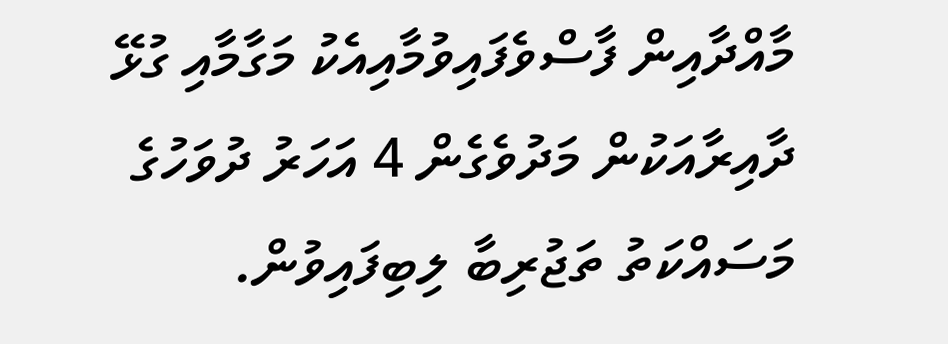މާއްދާއިން ފާސްވެފައިވުމާއިއެކު މަގާމާއި ގުޅޭ ދާއިރާއަކުން މަދުވެގެން 4 އަހަރު ދުވަހުގެ މަސައްކަތު ތަޖުރިބާ ލިބިފައިވުން.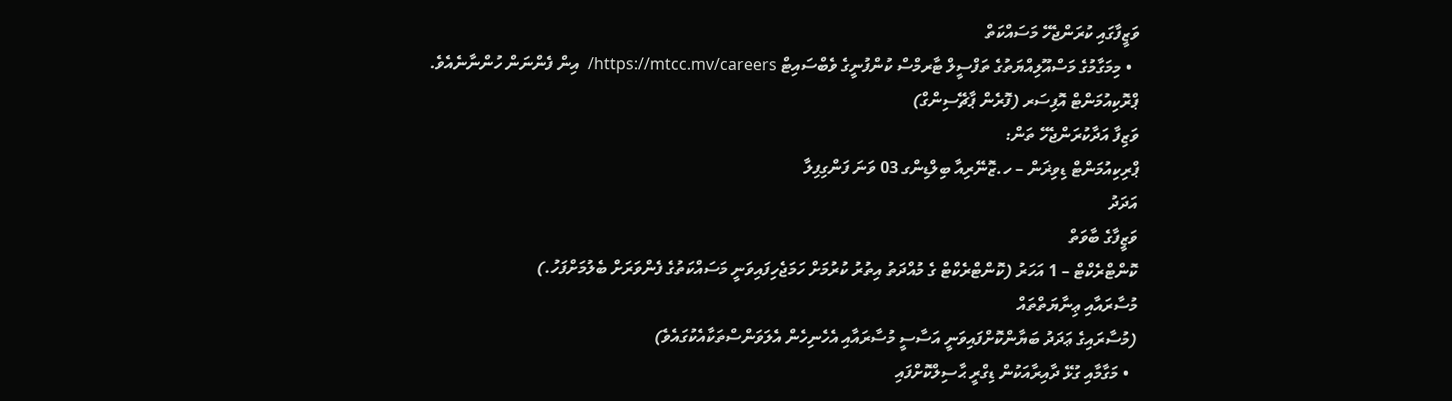ވަޒީފާގައި ކުރަންޖެހޭ މަސައްކަތް
  • މިމަގާމުގެ މަސްއޫލިއްޔަތުގެ ތަފްސީލް ޓާރމްސް ކުންފުނީގެ ވެބްސައިޓް https://mtcc.mv/careers/  އިން ފެންނަން ހުންނާނެއެވެ.
ޕްރޮކިއުމަންޓް އޮފިސަރ (ފޮރެން ޕާޗޭސިންގް)
ވަޒިފާ އަދާކުރަންޖެހޭ ތަން:
ޕްރިކިއުމަންޓް ޑިވިޜަން – ހ.ޒޮނޭރިއާ ބިލްޑިންގ 03 ވަނަ ފަންގިފިލާ
އަދަދު
ވަޒީފާގެ ބާވަތް
ކޮންޓްރެކްޓް – 1 އަހަރު (ކޮންޓްރެކްޓް ގެ މުއްދަތު އިތުރު ކުރުމަށް ހަމަޖެހިފައިވަނީ މަސައްކަތުގެ ފެންވަރަށް ބެލުމަށްފަހު.)
މުސާރައާއި ޢިނާޔަތްތައް
(މުސާރައިގެ ޢަދަދު ބަޔާންކޮށްފައިވަނީ އަސާސީ މުސާރައާއި އެހެނިހެން އެލަވަންސްތަކާއެކުގައެވެ)
  • މަގާމާއި ގުޅޭ ދާއިރާއަކުން ޑިގްރީ ޙާސިލްކޮށްފައި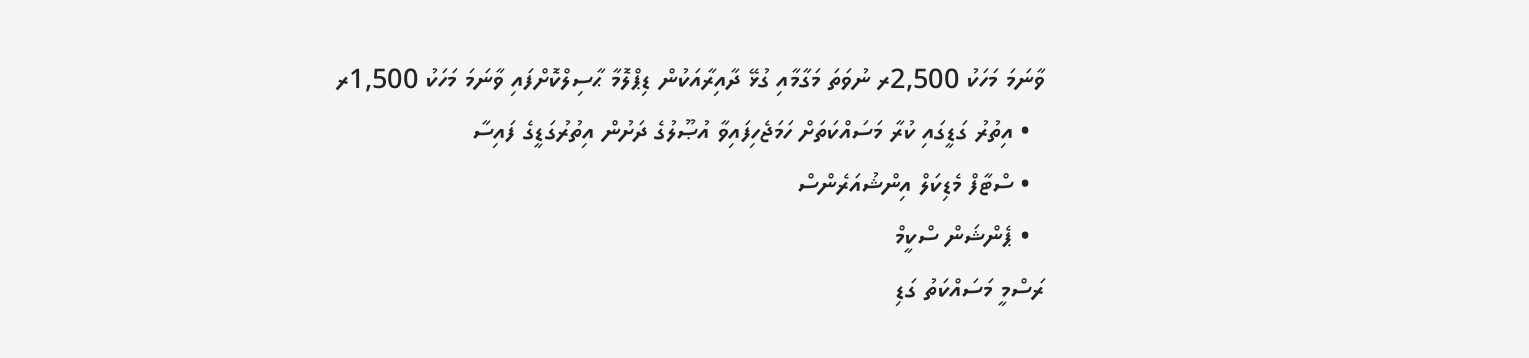ވާނަމަ މަހަކު 2,500ރ ނުވަތަ މަގާމާއި ގުޅޭ ދާއިރާއަކުން ޑިޕްލޮމާ ޙާސިލްކޮށްފައި ވާނަމަ މަހަކު 1,500ރ
  • އިތުރު ގަޑީގައި ކުރާ މަސައްކަތަށް ހަމަޖެހިފައިވާ އުޞޫލުގެ ދަށުން އިތުރުގަޑީގެ ފައިސާ
  • ސްޓާފް މެޑިކަލް އިންޝުއަރެންސް
  • ޕެންޝަން ސްކީމް
ރަސްމީ މަސައްކަތު ގަޑި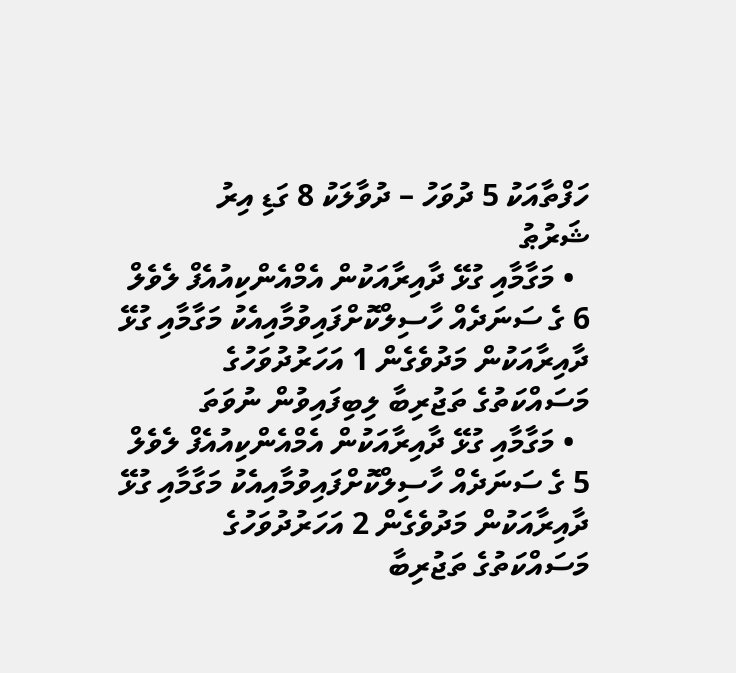ހަފްތާއަކު 5 ދުވަހު – ދުވާލަކު 8 ގަޑި އިރު
ޝަރުޠު
  • މަގާމާއި ގުޅޭ ދާއިރާއަކުން އެމްއެންކިއުއެފް ލެވެލް 6 ގެ ސަނަދެއް ހާސިލްކޮށްފައިވުމާއިއެކު މަގާމާއި ގުޅޭ ދާއިރާއަކުން މަދުވެގެން 1 އަހަރުދުވަހުގެ މަސައްކަތުގެ ތަޖުރިބާ ލިބިފައިވުން ނުވަތަ
  • މަގާމާއި ގުޅޭ ދާއިރާއަކުން އެމްއެންކިއުއެފް ލެވެލް 5 ގެ ސަނަދެއް ހާސިލްކޮށްފައިވުމާއިއެކު މަގާމާއި ގުޅޭ ދާއިރާއަކުން މަދުވެގެން 2 އަހަރުދުވަހުގެ މަސައްކަތުގެ ތަޖުރިބާ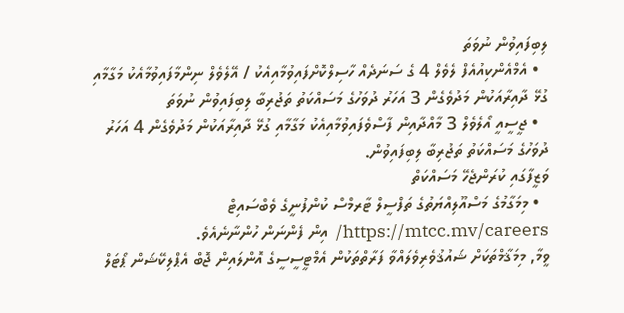ލިބިފައިވުން ނުވަތަ
  • އެމްއެންކިއުއެފް ލެވެލް 4 ގެ ސަނަދެއް ހާސިލްކޮށްފައިވުމާއިއެކު / އޭލެވެލް ނިންމާފައިވުމާއެކު މަގާމާއި ގުޅޭ ދާއިރާއަކުން މަދުވެގެން 3 އަހަރު ދުވަހުގެ މަސައްކަތު ތަޖުރިބާ ލިބިފައިވުން ނުވަތަ
  • ޖީސީއީ އޯލެވެލް 3 މާއްދާއިން ފާސްވެފައިވުމާއިއެކު މަގާމާއި ގުޅޭ ދާއިރާއަކުން މަދުވެގެން 4 އަހަރު ދުވަހުގެ މަސައްކަތު ތަޖުރިބާ ލިބިފައިވުން.
ވަޒީފާގައި ކުރަންޖެހޭ މަސައްކަތް
  • މިމަގާމުގެ މަސްއޫލިއްޔަތުގެ ތަފްސީލް ޓާރމްސް ކުންފުނީގެ ވެބްސައިޓް https://mtcc.mv/careers/  އިން ފެންނަން ހުންނާނެއެވެ.
ވީމާ, މިމަޤާމްތަކަށް ޝައުޤުވެރިވެލައްވާ ފަރާތްތަކުން އެމްޓީސީސީގެ އޮންލައިން ޖޮބް އެޕްލިކޭޝަން ޕޯޓަލް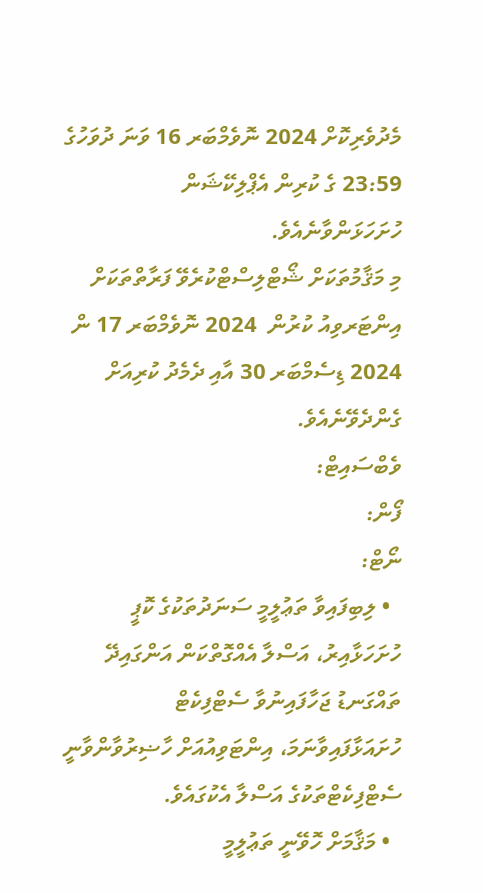މެދުވެރިކޮށް 2024 ނޮވެމްބަރ 16 ވަނަ ދުވަހުގެ 23:59 ގެ ކުރިން އެޕްލިކޭޝަން ހުށަހަޅަންވާނެއެވެ.
މި މަޤާމުތަކަށް ޝޯޓްލިސްޓްކުރެވޭ ފަރާތްތަކަށް އިންޓަރވިއު ކުރުން  2024 ނޮވެމްބަރ 17 ން 2024 ޑިސެމްބަރ 30 އާއި ދެމެދު ކުރިއަށް ގެންދެވޭނެއެވެ.
ވެބްސައިޓް:
ފޯން:
ނޯޓް:
  • ލިބިފައިވާ ތަޢުލީމީ ސަނަދުތަކުގެ ކޮޕީ ހުށަހަޅާއިރު، އަސްލާ އެއްގޮތްކަން އަންގައިދޭ ތައްގަނޑު ޖަހާފައިނުވާ ސެޓްފިކެޓް ހުށައަޅާފައިވާނަމަ، އިންޓަވިއުއަށް ހާޟިރުވާންވާނީ ސެޓްފިކެޓްތަކުގެ އަސްލާ އެކުގައެވެ.
  • މަޤާމަށް ހޮވޭނީ ތަޢުލީމީ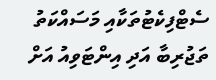ސެޓްފިކެޓުތަކާއި މަސައްކަތު ތަޖުރިބާ އަދި އިންޓަވިއު އަށް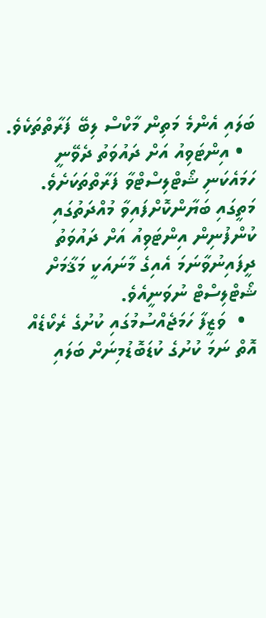ބަލައި އެންމެ މަތިން މާކްސް ލިބޭ ފަރާތްތަކެވެ.
  • އިންޓަވިއު އަށް ދައުވަތު ދެވޭނީ ހަމައެކަނި ޝޯޓްލިސްޓްވާ ފަރާތްތަކަށެވެ. މަތީގައި ބަޔާންކޮށްފައިވާ މުއްދަތުގައި ކުންފުނިން އިންޓަވިއު އަށް ދައުވަތު ދީފައިނުވާނަމަ އެއިގެ މާނައަކީ މަޤާމަށް ޝޯޓްލިސްޓް ނުވަނީއެވެ.
  •  ވަޒީފާ ހަމަޖެއްސުމުގައި ކުށުގެ ރެކޯޑެއް އޮތް ނަމަ ކުށުގެ ކުޑަބޮޑުމިނަށް ބަލައި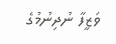ވަޒީފާ ނުދިނުމުގެ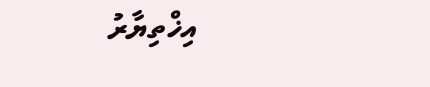އިޚްތިޔާރު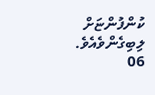ކުންފުންޏަށް ލިބިގެންވެއެވެ.
06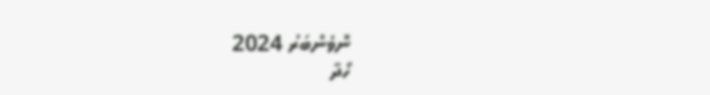ނޮވެންބަރު 2024
ހޯދާ